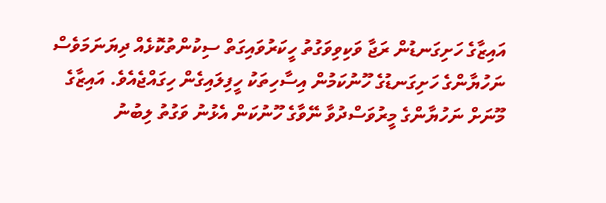އައިޒާގެ ހަށިގަނޑުން ރަޖާ ވަކިވިވަގުތު ހީކަރުވައިގަތް ސިކުންތުކޮޅެއް ދިޔަނަމަވެސް ނަހުޔާންގެ ހަށިގަނޑުގެ ހޫނުކަމުން އިސާހިތަކު ހީފިލައިގެން ހިގައްޖެއެވެ. އައިޒާގެ މޫނަށް ނަހުޔާންގެ މީރުވަސްދުވާ ނޭވާގެ ހޫނުކަން އެޅުނު ވަގުތު ލިބުނު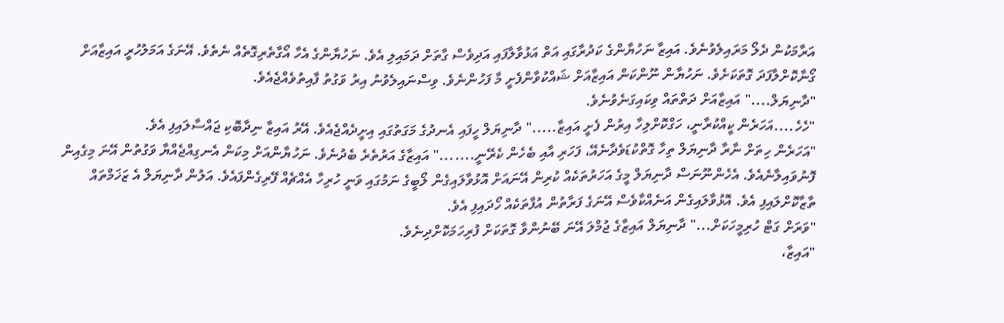އަރާމަކުން ދެލޯ މަރައިލެވުނެވެ. އައިޒާ ނަހުޔާންގެ ކަދުރާގައި އަތް އަޅުވާލާފައި އަދިވެސް ގާތަށް ދަމައިލި އެވެ. ނަހުޔާންގެ އެހާ އޯގާތެރިގޮތެއް ނެތެވެ. އޭނަގެ އަމަލުހުރީ އައިޒާއަށް ގޯނާކޮށްލާފަދަ ގޮތަކަށެވެ. ނަހުޔާން ނޫންކަން އައިޒާއަށް ޝައްކުވާންފެށީ މާ ފަހުންނެވެ. ވިސްނައިލެވުނު އިރު ވަގުތު ފާއިތުވެއްޖެއެވެ.
"ދާނިޔަލް...." އައިޒާއަށް ދަތްތައް ވިކައިގަނެވުނެވެ.
"ހެހެ....އަހަރެން ކީއްކުރާނީ، ހަގްކޮށްލިހާ އިރުން ފެށީ އައިޒާ....." ދާނިޔަލް ހީފައި އެނދުގެ މަގަތުގައި އިށީދެއްޖެއެވެ. އޭރު އައިޒާ ނިދާބޮކި ޖައްސާލައިފި އެވެ.
"އަހަރެން ހިތަށް ނާރާ ދާނިޔަލް ތިހާ ގޮތްކުޑަވެދާނެއޭ، ފަހަރި އާއި ބެހެން ކެރޭނީ......." އައިޒާގެ އަރުތެރެ ބެދުނެވެ. ނަހުޔާންއަށް މިކަން އެނގިއްޖެއްޔާ ވަގުތުން އޭނަ މިގެއިން ފޮނުވައިލާނެއެވެ. އެހެންނޫނަސް ދާނިޔަލް މީގެ އަހަރުތަކެއް ކުރިން އޭނައަށް އޮޅުވާލައިގެން ލޯބީގެ ނަމުގައި ވަނީ ހުރިހާ އެއްޗެއް ފޭރިގެންފައެވެ. އަލުން ދާނިޔަލް އެ ޒަޚަމްތައް ތާޒާކޮށްލައިފި އެވެ. އޮޅުވާލައިގެން އަނެއްކާވެސް އޭނަގެ ފަރާތުން އުފާތަކެއް ހޯދައިފި އެވެ.
"ވަރަށް ގަޓް ހުރިމީހަކަށް..." ދާނިޔަލް އައިޒާގެ ޖުމްލަ އޭނަ ބޭނުންވާ ގޮތަކަށް ފުރިހަމަކޮށްދިނެވެ.
"އައިޒާ،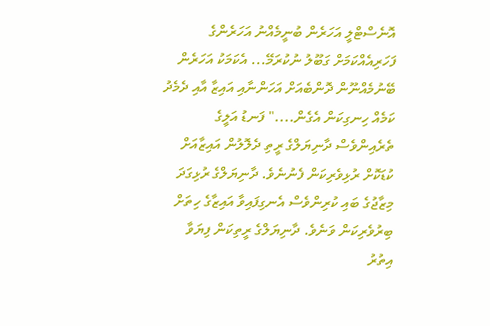އޮނެސްޓްލީ އަހަރެން ބުނީމެއްނު އަހަރެންގެ ފަހަރިއެއްކަމަށް ގަބޫލު ނުކުރަމޭ... އެކަމަކު އަހަރެން ބޭނުމެއްނޫން ދޮންބެއަށް އަހަންނާއި އައިޒާ އާއި ދެމެދު ކަމެއް ހިނގިކަން އެގެން...." ފަނޑު އަލީގެ ތެރެއިންވެސް ދާނިޔަލްގެ ރީތި ދެލޮލުން އައިޒާއަށް ކުޑަކޮށް ރުޅިވެރިކަން ފެނުނެވެ. ދާނިޔަލްގެ ރުޅިގަދަ މިޒާޖުގެ ބައި ކުރިންވެސް އެނގިފައިވާ އައިޒާގެ ހިތަށް ބިރުވެރިކަން ވަނެވެ. ދާނިޔަލްގެ ރީތިކަން ފިޔަވާ އިތުރު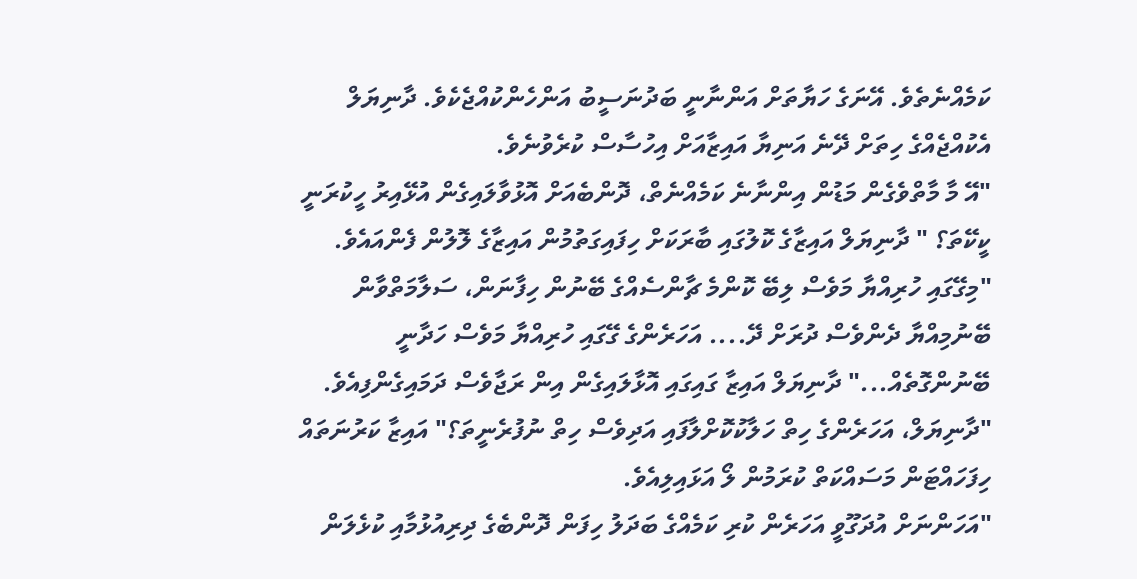ކަމެއްނެތެވެ. އޭނަގެ ހަޔާތަށް އަންނާނީ ބަދުނަސީބު އަންހެންކުއްޖެކެވެ. ދާނިޔަލް އެކުއްޖެއްގެ ހިތަށް ދޭނެ އަނިޔާ އައިޒާއަށް އިހުސާސް ކުރެވުނެވެ.
"އޭ މާ މާތްވެގެން މަޑުން އިންނާނެ ކަމެއްނެތް، ދޮންބެއަށް އޮޅުވާލައިގެން އުޅޭއިރު ހީކުރަނީ ކީކޭތަ؟ " ދާނިޔަލް އައިޒާގެ ކޮލުގައި ބާރަކަށް ހިފައިގަތުމުން އައިޒާގެ ލޮލުން ފެންއައެވެ.
"މިގޭގައި ހުރިއްޔާ މަވެސް ލިބޭ ކޮންމެ ޗާންސެއްގެ ބޭނުން ހިފާނަން، ސަލާމަތްވާން ބޭނުމިއްޔާ ދެންވެސް ދުރަށް ދޭ.... އަހަރެންގެ ގޭގައި ހުރިއްޔާ މަވެސް ހަދާނީ ބޭނުންގޮތެއް..." ދާނިޔަލް އައިޒާ ގައިގައި އޮޅާލައިގެން އިން ރަޖާވެސް ދަމައިގެންފިއެވެ.
"ދާނިޔަލް، އަހަރެންގެ ހިތް ހަލާކުކޮށްލާފައި އަދިވެސް ހިތް ނުފުރެނީތަ؟" އައިޒާ ކަރުނަތައް ހިފަހައްޓަން މަސައްކަތް ކުރަމުން ލޯ އަޅައިލިއެވެ.
"އަހަންނަށް އުދަގޫވީ އަހަރެން ކުރި ކަމެއްގެ ބަދަލު ހިފަން ދޮންބެގެ ދިރިއުޅުމާއި ކުޅެލަން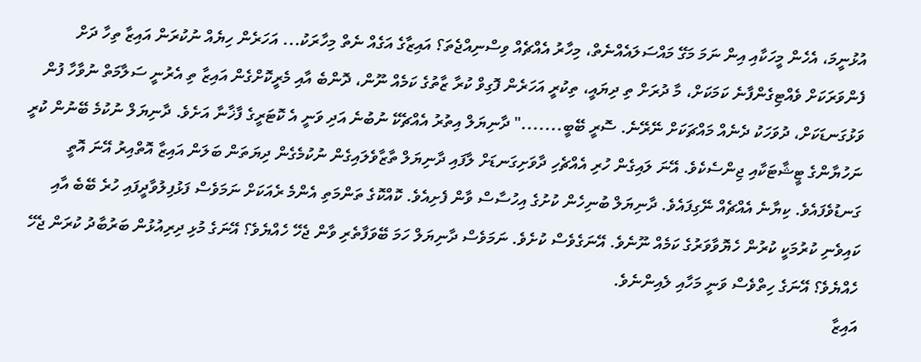އުޅުނީމަ، އެހެން މީހަކާއި އިން ނަމަ މަގޭ މައްސަލައެއްނެތް، މިހާރު އެއްޗެއް ވިސްނިއްޖެތަ؟ އައިޒާގެ އަގެއް ނެތް މިހާރަކު... އަހަރެން ހިޔެއް ނުކުރަން އައިޒާ ތިހާ ދަށް ފެންވަރަކަށް ވެއްޓިގެންފާނެ ކަމަކަށް، މާ ދުރަށް ތި ދިޔައީ، ތިކުރީ އަހަރެން ފޮގިވް ކުރާ ޒާތުގެ ކަމެއް ނޫން، ދޮންބެ އާއި މެރީކޮށްގެން އައިޒާ ތި އެރުނީ ސަލާމަތް ނުވާހާ ފުން ވަޅުގަނޑަކަށް، ދުވަހަކު ދެނެއް މައްޗަކަށް ނޭރޭނެ. ސޮރީ ބޭބީ......." ދާނިޔަލް އިތުރު އެއްޗެކޭ ނުބުނެ އަދި ވަނީ އެ ކޮޓަރީގެ ފާޚާނާ އަށެވެ. ދާނިޔަލް ނުކުމެ ބޭނުން ކުރީ ނަހުޔާންގެ ޓީޝާޓަކާއި ޖިންސެކެވެ. އޭނަ ލައިގެން ހުރި އެއްޗެހި ދާވަށިގަނޑަށް ލާފައި ދާނިޔަލް ތާޒާވެލައިގެން ނުކުމެގެން ދިޔަތަން ބަލަން އައިޒާ އޮތްއިރު އޭނަ އޮތީ ގަނޑުވެފައެވެ. ކިޔާނެ އެއްޗެއް ނޭގިފައެވެ. ދާނިޔަލް ބުނިހެން ކުށުގެ އިހުސާސް ވާން ފެށިއެވެ. ކޮއްކޮގެ ތަންމަތި އެންމެ ރެއަކަށް ނަމަވެސް ފަޅުފިލުވާދީފައި ހުރެ ބޭބެ އާއި ކައިވެނި ކުރުމަކީ ކުރުން ހެޔޮވާވަރުގެ ކަމެއް ނޫނެވެ. އޭނަގެވެސް ކުށެވެ. ނަމަވެސް ދާނިޔަލް ހަމަ ބޭވަފާތެރި ވާން ޖެހޭ ހެއްޔެވެ؟ އޭނަގެ މުޅި ދިރިއުޅުން ބަރުބާދު ކުރަން ޖެހޭ ހެއްޔެވެ؟ އޭނަގެ ހިތްވެސް ވަނީ މަހާއި ލެއިންނެވެ.
އައިޒާ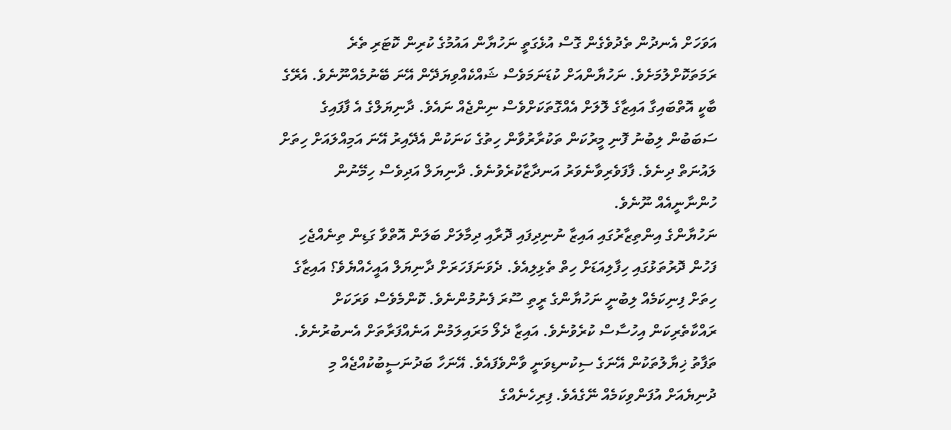އަވަހަށް އެނދުން ތެދުވެގެން ގޮސް އުޅެގަތީ ނަހުޔާން އައުމުގެ ކުރިން ކޮޓަރި ތެރެ ރަމަތަކޮށްލުމަށެވެ. ނަހުޔާންއަށް ކުޑަނަމަވެސް ޝައްކެއްވިޔަދޭން އޭނަ ބޭނުމެއްނޫނެވެ. އެރޭގެ ބާކީ އޮތްބައިގާ އައިޒާގެ ލޮލަށް އެއްގޮތަކަށްވެސް ނިންޖެއް ނައެވެ. ދާނިޔަލްގެ އެ ފާފައިގެ ސަބަބުން ލިބުނު ފޮނި މީރުކަން ތަކުރާރުވާން ހިތުގެ ކަނަކުން އެދޭއިރު އޭނަ އަމިއްލައަށް ހިތަށް ލައުނަތް ދިނެވެ. ފާފަވެރިވާނެވަރު އަނދާޒާކުރެވުނެވެ. ދާނިޔަލް އަދިވެސް ހިމޭނުން ހުންނާނީއެއް ނޫނެވެ.
ނަހުޔާންގެ އިންތިޒާރުގައި އައިޒާ ނުނިދިފައި ދޮރާއި ދިމާލަށް ބަލަން އޮތްވާ ގަޑިން ތިނެއްޖެހި ފަހުން ދޮރުތަޅުގައި ހިފާލިއަޑަށް ހިތް ތެޅިލިއެވެ. ދެވަނަފަހަރަށް ދާނިޔަލް އައީހެއްޔެވެ؟ އައިޒާގެ ހިތަށް ފިނިކަމެއް ލިބުނީ ނަހުޔާންގެ ރީތި ސޫރަ ފެނުމުންނެވެ. ކޮންމެވެސް ވަރަކަށް ރައްކާތެރިކަން އިހުސާސް ކުރެވުނެވެ. އައިޒާ ދެލޯ މަރައިލަމުން އަނެއްފަރާތަށް އެނބުރުނެވެ. ތަފާތު ޚިޔާލުތަކުން އޭނަގެ ސިކުނޑިވަނީ ވާންވެފައެވެ. އޭނަހާ ބަދުނަސީބުކުއްޖެއް މި ދުނިޔެއަށް އުފަންވިކަމެއް ނޭގެއެވެ. ފިރިހެނެއްގެ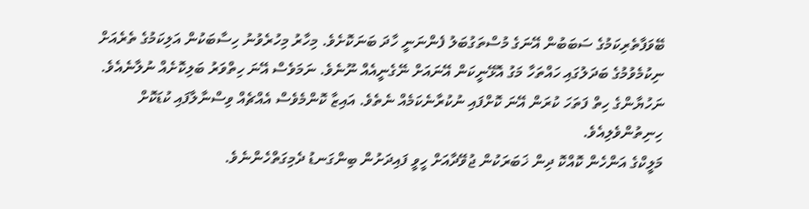ބޭވަފާތެރިކަމުގެ ސަބަބުން އޭނަގެ މުސްތަގުބަލު ފެންނަނީ ހާދަ ބަނަކޮށެވެ. މިހާރު މިހުރެވުނު ހިސާބަކުން އަލިކަމުގެ ތެރެއަށް ނިކުމެވުމުގެ ބަދަލުގައި ހައްތަހާ މަގު އޮޅޭނީކަން އޭނައަށް ނޭގެނީއެއް ނޫނެވެ. ނަމަވެސް އޭނަ ހިތްވަރު ބަލިކޮށެއް ނުލާނެއެވެ. ނަހުޔާންގެ ހިތް ފަތަހަ ކުރަން އޭނަ ކޮށްފައި ނުކުރާނެކަމެއް ނެތެވެ. އައިޒާ ކޮންމެވެސް އެއްޗެއް ވިސްނާލާފައި ކުޑަކޮށް ހިނިތުންވެލިއެވެ.
މަލީކްގެ އަންހެން ކޮއްކޮ ދިން ޚަބަރަކުން ޖުވޭދާއަށް ހީވީ ފައިދަށުން ބިންގަނޑު ދެމިގަތްހެންނެވެ.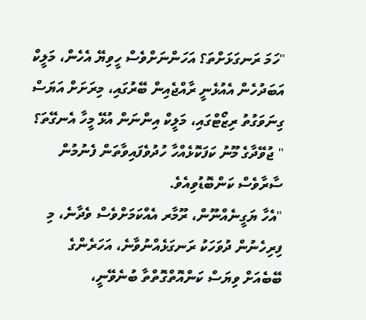"ހަމަ ރަނގަޅަށްތަ؟ އަހަންނަށްވެސް ހީވިޔޭ އެހެން، މަލީކް އަބަދުހެން އެއުޅެނީ ރާއްޖެއިން ބޭރުގައި، މިރަށަށް އަޔަސް ގިނަވަގުތު ރިޒޯޓްގައި، މަލީކް އިންނަން އުޅޭ މީހާ އެނގޭތަ؟ " ޖުވޭދާގެ މޫނު ކަފަކޮޅެއްހާ ހުދުވެފައިވާތަން ފެނުމުން ސާރާވެސް ކަންބޮޑުވިއެވެ.
"އެހާ ޔަގީނެއްނޫން، ރޫމާރ އެއްކަމަށްވެސް ވެދާނެ، މި ފިރިހެނުން ދުވަހަކު ރަނގަޅެއްނުވާނެ، އަހަރެންގެ ބޭބެއަށް ވިޔަސް ކަންއޮތްގޮތްތާ ބުނެވޭނީ،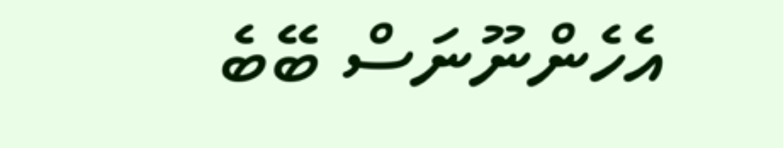އެހެންނޫނަސް ބޭބެ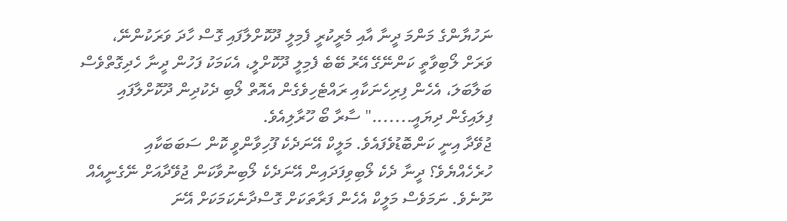ނަހުޔާންގެ މަންމަ ދީނާ އާއި މެރީކުރީ ފެމިލީ ދޫކޮށްލާފައި ގޮސް ހާދަ ވަރަކުންނޭ، ވަރަށް ލޯބިވާތީ ކަންނޭގޭ އޭރު ބޭބެ ފެމިލީ ދޫކޮށްލީ، އެކަމަކު ފަހުން ދީނާ ހެދިގޮތްވެސް ބަލާބަލަ، އެހެން ފިރިހެނަކާއި ރައްޓެހިވެގެން އެއޮތް ލޯބި ދެކުދިން ދޫކޮށްލާފައި ފިލައިގެން ދިޔައީ......." ސާރާ ބޯ ހޫރާލިއެވެ.
ޖުވޭދާ އިނީ ކަންބޮޑުވެފައެވެ. މަލީކް އޭނަދެކެ ފޫހިވާންވީ ކޮން ސަބަބަކާއި ހުރެހެއްޔެވެ؟ ދީނާ ދެކެ ލޯބިވިފަދައިން އޭނަދެކެ ލޯބިނުވާކަން ޖުވޭދާއަށް ނޭގެނީއެއް ނޫނެވެ. ނަމަވެސް މަލީކް އެހެން ފަރާތަކަށް ގޮސްދާނެކަމަކަށް އޭނަ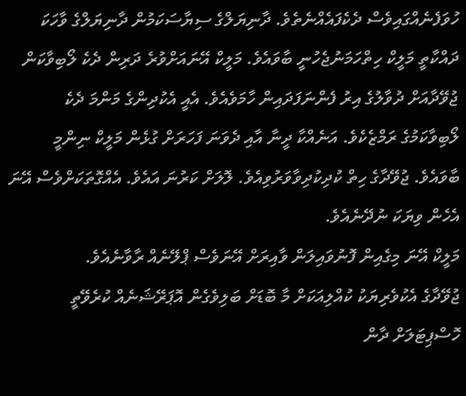ހުވަފެނެއްގައިވެސް ދެކެފައެއްނެތެވެ. ދާނިޔަލްގެ ސިޔާސަކަމުން ދާނިޔަލްގެ ވާހަކަ ދައްކާތީ މަލީކް ހިތްހަމަނުޖެހުނީ ބާވައެވެ. މަލީކް އޭނައަށްވުރެ ދަރިން ދެކެ ލޯބިވާކަން ޖުވޭދާއަށް ދުވާލުގެ އިރު ފެންނަފަދައިން ހާމަވެއެވެ. އެއީ އެކުދިންގެ މަންމަ ދެކެ ލޯބިވާކަމުގެ ރަމްޒެކެވެ. އަނެއްކާ ދީނާ އާއި ދެވަނަ ފަހަރަށް ގުޅެން މަލީކް ނިންމީ ބާވައެވެ. ޖުވޭދާގެ ހިތް ކުދިކުދިވާވަރުވިއެވެ. ލޮލަށް ކަރުނަ އައެވެ. އެއްގޮތަކަށްވެސް އޭނަ އެހެން ވިޔަކަ ނުދޭނެއެވެ.
މަލީކް އޭނަ މިގެއިން ފޮނުވައިލަން ވާއިރަށް އޭނަވެސް ޕްލޭނެއް ރާވާނެއެވެ.
ޖުވޭދާގެ އެކުވެރިޔަކު ކުއްލިއަކަށް މާ ބޮޑަށް ބަލިވެގެން އޮޕަރޭޝަނެއް ކުރެވޭތީ ހޮސްޕިޓަލަށް ދާން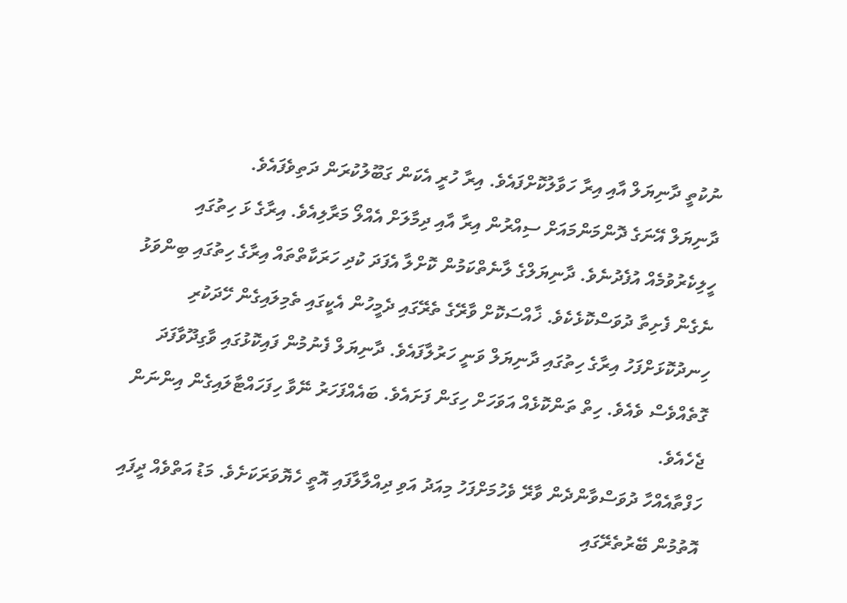ނުކުތީ ދާނިޔަލް އާއި އިރާ ހަވާލުކޮށްފައެވެ. އިރާ ހުރީ އެކަން ގަބޫލުކުރަން ދަތިވެފައެވެ.
ދާނިޔަލް އޭނަގެ ދޮންމަންމައަށް ސިއްރުން އިރާ އާއި ދިމާލަށް އެއްލޯ މަރާލިއެވެ. އިރާގެ ޅަ ހިތުގައި ހީލިކެރުވުމެއް އުފެދުނެވެ. ދާނިޔަލްގެ ލާނެތްކަމުން ކޮށްލާ އެފަދަ ކުދި ހަރަކާތްތައް އިރާގެ ހިތުގައި ބިންވަޅު ނެގެން ފެށިތާ ދުވަސްކޮޅެކެވެ. ޚާއްސަކޮށް ވާރޭގެ ތެރޭގައި ދެމީހުން އެކީގައި ތެމިލައިގެން ހޭދަކުރި ހިނދުކޮޅަށްފަހު އިރާގެ ހިތުގައި ދާނިޔަލް ވަނީ ހަރުލާފައެވެ. ދާނިޔަލް ފެނުމުން ފައިކޮޅުގައި ވާގިދޫވާފަދަ ގޮތެއްވެސް ވެއެވެ. ހިތް ތަންކޮޅެއް އަވަހަށް ހިގަން ފަށައެވެ. ބައެއްފަހަރު ނޭވާ ހިފަހައްޓާލައިގެން އިންނަން ޖެހެއެވެ.
ހަފްތާއެއްހާ ދުވަސްވާންދެން ވާރޭ ވެހުމަށްފަހު މިއަދު އަވި ދިއްލާލާފައި އޮތީ ހެޔޮވަރަކަށެވެ. މަޑު އަތްވެއް ދީފައި އޮތުމުން ބޭރުތެރޭގައި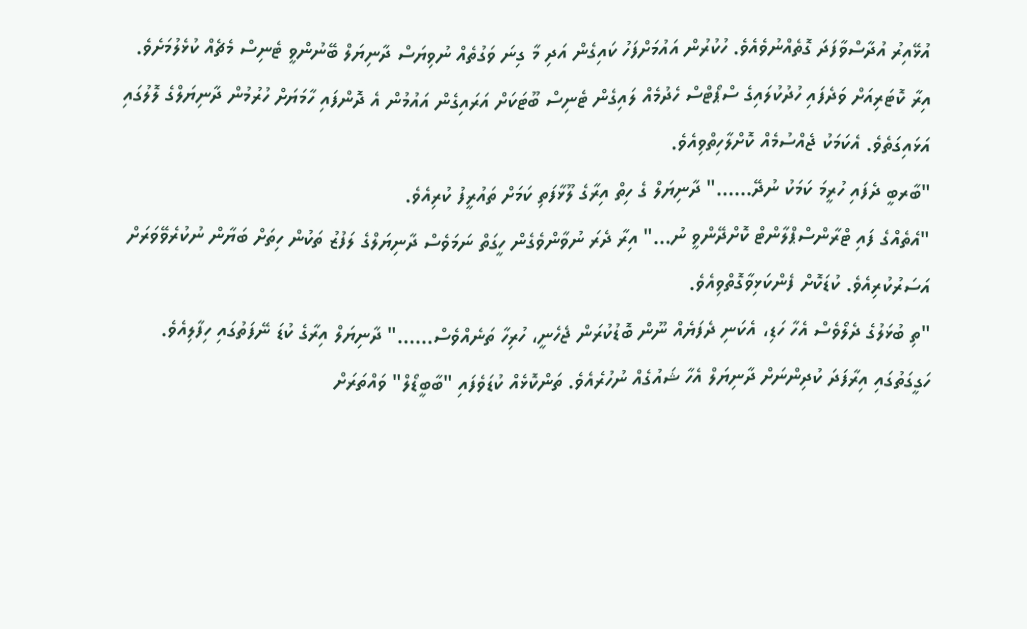އުޅޭއިރު އުދާސްވާފަދަ ގޮތެއްނުވެއެވެ. ހުކުރުން އައުމަށްފަހު ކައިގެން އަދި މާ ގިނަ ވަގުތެއް ނުވިޔަސް ދާނިޔަލް ބޭނުންވީ ޓެނިސް މެޗެއް ކުޅެލުމަށެވެ. އިރާ ކޮޓަރިއަށް ވަދެފައި ހުދުކުލައިގެ ސްޕޯޓްސް ހެދުމެއް ލައިގެން ޓެނިސް ބޫޓަކަށް އަރައިގެން އައުމުން އެ ދޮންފައި ހާމަޔަށް ހުރުމުން ދާނިޔަލްގެ ލޮލުގައި އަޅައިގަތެވެ. އެކަމަކު ޖެއްސުމެއް ކޮށްލާހިތްވިއެވެ.
"ބާރބީ ދެފައި ހުރީމަ ކަމަކު ނުދޭ......" ދާނިޔަލް ގެ ހިތް އިރާގެ ލޫޅާފަތި ކަމަށް ތައުރީފު ކުރިއެވެ.
"އެތެއްގެ ފައި ޓްރާންސްޕްލާންޓް ކޮށްދޭންވީ ނު..." އިރާ ދެރަ ނުވާންވެގެން ހީގަތް ނަމަވެސް ދާނިޔަލްގެ ލަފުޒު ތަކުން ހިތަށް ބަޔާން ނުކުރެވޭވަރަށް އަސަރުކުރިއެވެ. ކުޑަކޮށް ފެންކަޅިވާގޮތްވިއެވެ.
"ތި ބުޅަލުގެ ދެލޯވެސް އެހާ ހަޑި، އެކަނި ދެފަޔެއް ނޫން ބޮޑުކުރަން ޖެހެނީ، ހުރިހާ ތަނެއްވެސް......" ދާނިޔަލް އިރާގެ ކުޑަ ނޭފަތުގައި ހިފާލިއެވެ. ހަގީގަތުގައި އިރާފަދަ ކުދިންނަށް ދާނިޔަލް އެހާ ޝައުގެއް ނުހުރެއެވެ. ތަންކޮޅެއް ކުޑަވެފައި "ބާބީޑޯލް" ވައްތަރަށް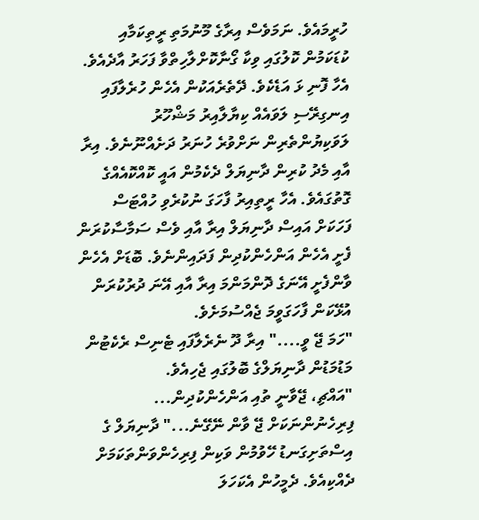ހުރީމައެވެ. ނަމަވެސް އިރާގެ މޫނުމަތި ރީތިކަމާއި ކުޑަކަމުން ކޮލުގައި ވިކާ ގޯނާކޮށްލާހިތްވާ ފަހަރު އާދެއެވެ. އެހާ ފޮނި ޅަ އަޑެކެވެ. ދޭތެރެއަކުން އެހެން ހުރެލާފައި އިނގިރޭސި ލަވައެއް ކިޔާލާއިރު މަޝްހޫރު ލަވަކިޔުންތެރިން ނަށްވުރެ ހުނަރު ދަށެއްނޫނެވެ. އިރާ އާއި މެދު ކުރިން ދާނިޔަލް ދެކެމުން އައީ ކޮއްކޮއެއްގެ ގޮތުގައެވެ. އެހާ ރީތިއިރު ފާހަގަ ނުކުރެވި ހުއްޓަސް ފަހަކަށް އައިސް ދާނިޔަލް އިރާ އާއި ވެސް ސަމާސާކުރަން ފެށީ އެހެން އަންހެންކުދިން ފަދައިންނެވެ. ބޮޑަށް އެހެން ވާންފެށީ އޭނަގެ ދޮންމަންމަ އިރާ އާއި އޭނަ ދުރުކުރަން އުޅޭކަން ފާހަގަވީމަ ޖެއްސުމަށެވެ.
"ހަމަ ޖޭ ވީ...." އިރާ ދޫ ނެރެލާފައި ޓެނިސް ރެކެޓުން މަޑުމަޑުން ދާނިޔަލްގެ ބޮލުގައި ޖެހިއެވެ.
"އައްޗި، ޖޭވާނީ ތުއި އަންހެންކުދިން... ފިރިހެނުންނަކަށް ޖޭ ވާން ނޭގޭނެ..." ދާނިޔަލް ގެ އިސްތަށިގަނޑު ހޭވުމުން ވަކިން ފިރިހެންވަންތަކަމަށް ދެއްކިއެވެ. ދެމީހުން އެކަހަލަ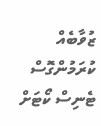ޒުވާބެއް ކުރަމުންގޮސް ޓެނިސް ކޯޓަށް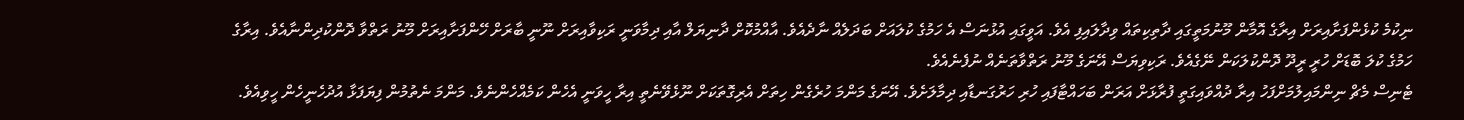ނިކުމެ ކުޅެންފަށާއިރަށް އިރާގެ އޮމާން މޫނުމަތީގައި ދާތިކިތައް ވިދާލައިފި އެވެ. އަވީގައި އުޅުނަސް އެ ހަމުގެ ކުލައަށް ބަދަލެއް ނާދެއެވެ. އާއްމުކޮށް ދާނިޔަލް އާއި ދިމާވަނީ ރަކިވާއިރަށް ނޫނީ ބާރަށް ހޭންފަށާއިރަށް މޫނު ރަތްވާ ދޮންކުދިންނާއެވެ. އިރާގެ ހަމުގެ ކުލަ ބޮޑަށް ހުރީ ރީދޫ ދޮންކުލަކަން ނޭގެއެވެ. ރަކިވިޔަސް އޭނަގެ މޫނު ރަތްވާތަނެއް ނުފެނެއެވެ.
ޓެނިސް މެޗް ނިންމައިލުމަށްފަހު އިރާ ދުއްވައިގަތީ ފުރާޅަށް އަރަން ބަހައްޓާފައި ހުރި ހަރުގަނޑާއި ދިމާލަށެވެ. އޭނަގެ މަންމަ ހުރެގެން ހިތަށް އެރިގޮތަކަށް ނޫޅެވޭނެތީ އިރާ ހީވަނީ އެހެން ކަމެއްހެންނެވެ. މަންމަ ނެތުމުން ފިޔަފަޅާ އުދުހެނީހެން ހީވިއެވެ.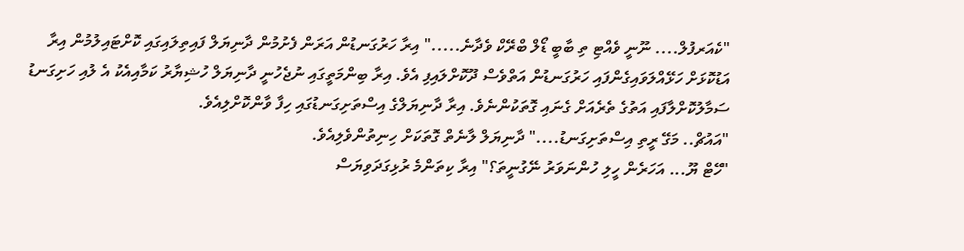"ކެއަރފުލް.... ނޫނީ ވެއްޓި ތި ބާބީ ޑޯލް ބްރޭކް ވެދާނެ....." އިރާ ހަރުގަނޑުން އަރަން ފެށުމުން ދާނިޔަލް ފައިތިލައިގައި ކޮށްޓައިލުމުން އިރާ އަޑުކޮޅަށް ހަޅޭއްލަވައިގެންފައި ހަރުގަނޑުން އަތްވެސް ދޫކޮށްލައިފި އެވެ. އިރާ ބިންމަތީގައި ނުޖެހުނީ ދާނިޔަލް ހުޝިޔާރު ކަމާއިއެކު އެ ލުއި ހަށިގަނޑު ސަމާލުކޮށްލާފައި އަތުގެ ތެރެއަށް ގެނައި ގޮތަކުންނެވެ. އިރާ ދާނިޔަލްގެ އިސްތަށިގަނޑުގައި ހިފާ ވާންކޮށްލިއެވެ.
"އައުޗް.. މަގޭ ރީތި އިސްތަށިގަނޑު...." ދާނިޔަލް ލާނެތް ގޮތަކަށް ހިނިތުންވެލިއެވެ.
"ހޭޓް ޔޫ... އަހަރެން ހީލި ހުންނަވަރު ނޭގުނީތަ؟" އިރާ ކިތަންމެ ރުޅިގަދަވިޔަސް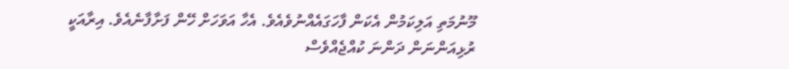މޫނުމަތި އަލިކަމުން އެކަން ފާހަގައެއްނުވެއެވެ. އެހާ އަވަހަށް ހޭން ފަށާފާނެއެވެ. އިރާއަކީ ރުޅިއަންނަން ދަންނަ ކުއްޖެއްވެސް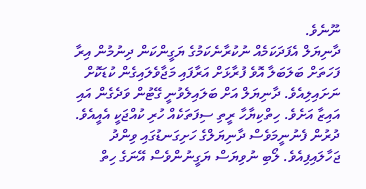ނޫނެވެ.
ދާނިޔަލް އެފަދަކަމެއް ނުކުރާނެކަމުގެ ޔަގީންކަން ދިނުމުން އިރާ ފަހަތަށް ބަލަބަލާ އޮވެ ފުރާޅަށް އަރާފައި މަޖާވެލައިގެން ކުޑަކޮށް ނަށައިލިއެވެ. ދާނިޔަލް އަށް ބަލައިލެވުނީ ގޭޓުން ވަދެގެން އައި އައިޒާ އަށެވެ. ހިތްކިޔާހާ ރީތި ސިފަތަކެއް ހުރި ކުއްޖަކީ އެއީއެވެ. ދުރުން ފެނުނީމަވެސް ދާނިޔަލްގެ ހަށިގަނޑުގައި ވިންދު ޖަހާލައިފިއެވެ. ލޯބި ނުވިޔަސް ޔަގީނުންވެސް އޭނަގެ ހިތް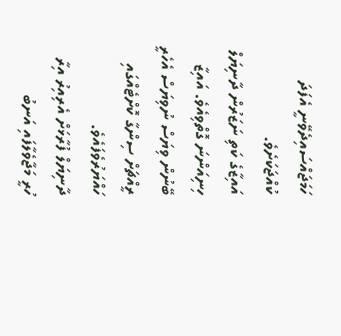ހަމަޖައްސައިދެވޭނީ އެފަދަ ކުއްޖަކަށެވެ.
އައިޒާގެ ކަތި ނަޒަރުން ދާނިޔަލް ހިނިއަންނަ ގޮތްވިއެވެ. އައިޒާ ބޭނުން ވިޔަސް ނުވިޔަސް އެހެރީ ރީއްޗަށް ސިންގާ ކޮށްޓެއްގައި ހައްޔަރުވެފައެވެ.
ދާނިޔަލް ފުރާޅަށް އެރިއިރު އިރާ ހުރީ މަޖާވެލާފައި އަނބު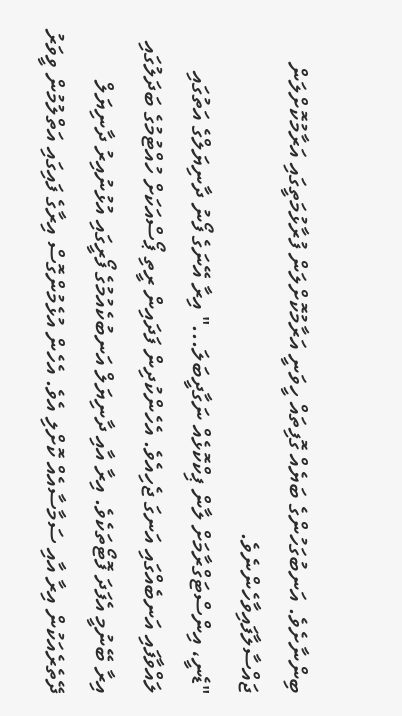ބިންނާށެވެ. އަނބުގަހުންގެ ބަޔެއް ގޮފިތައް ހީވަނީ އަރާމުކޮށްލަން ފުރާޅުމަތީގައި އަރާމުކޮށްލަން ޖައްސާލާފައިވާހެންނެވެ.
"ޑެނީ، އިންސްޓަގްރާމަށް ލާން ޕިކްކޮޅެއް ނަގާދީބަލަ..." އިރާ އޭނަގެ ފޯނު ދާނިޔަލްގެ އަތުގައި ލައްވާފައި އަނބެއްގައި އަނގަ ޖެހިއެވެ. އެހެންކުދިން ފަދައިން ރީތި ޕޯސްއަކަށް ހުއްޓުމުގެ ބަދަލުގައި އިރާ ބޭނުމީ އެފަދަ ފޮޓޯތަކެވެ. އިރާ އާއި ދާނިޔަލް އަނބުކެއުމުގެ ފޯރީގައި އުޅުނުއިރު ދާނިޔަލް ދޭތެރެއަކުން އިރާ އާއި ސަމާސާއެއް ކޮށްލި އެވެ. އެހެން އުޅެމުންގޮސް އިރާގެ ފައިގައި އަތްލުމުން ވީވަރު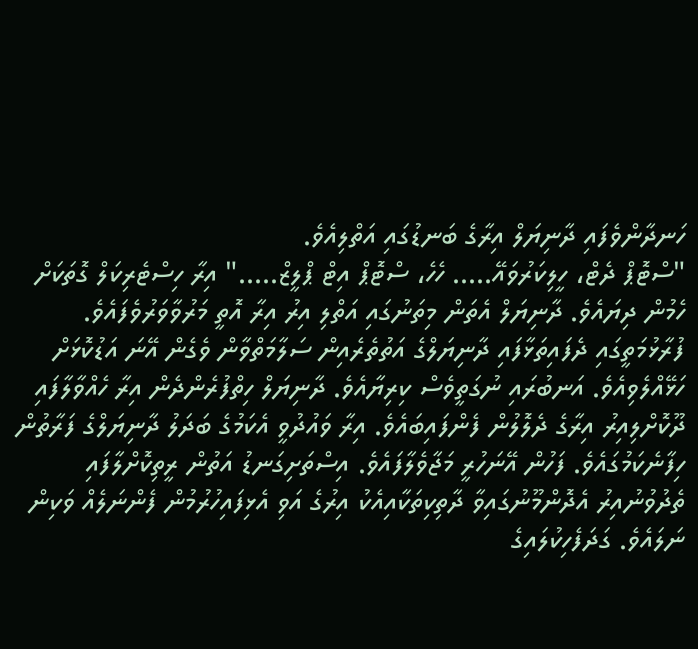ހަނދާންވެފައި ދާނިޔަލް އިރާގެ ބަނޑުގައި އަތްލިއެވެ.
"ސްޓޮޕް ދެޓް، ހީލިކަރުވައޭ..... ހެހެ، ސްޓޮޕް އިޓް ޕްލީޒް....." އިރާ ހިސްޓެރިކަލް ގޮތަކަށް ހެމުން ދިޔައެވެ. ދާނިޔަލް އެތަން މިތަނުގައި އަތްލި އިރު އިރާ އޮތީ މަރުވާވަރުވެފައެވެ. ފުރާޅުމަތީގައި ދެފައިތަޅާފައި ދާނިޔަލްގެ އަތުތެރެއިން ސަލާމަތްވާން ވެގެން އޭނަ އަޑުކޮޅަށް ހަޅޭއްލެވިއެވެ. އަނބުރައި ނުގަތީވެސް ކިރިޔާއެވެ. ދާނިޔަލް ހިތްފުރެންދެން އިރާ ހެއްވާލާފައި ދޫކޮށްލިއިރު އިރާގެ ދެލޮލުން ފެންފައިބައެވެ. އިރާ ވައުދުވީ އެކަމުގެ ބަދަލު ދާނިޔަލްގެ ފަރާތުން ހިފާނެކަމުގައެވެ. ފަހުން އޭނަހުރީ މަޖާވެލާފައެވެ. އިސްތަށިގަނޑު އަތުން ރީތިކޮށްލާފައި ތެދުވުނުއިރު އެދޮންމޫނުގައިވާ ދާތިކިތަކާއިއެކު އިރުގެ އަވި އެޅިފައިހުރުމުން ފެންނަލެއް ވަކިން ނަލައެވެ. ގަދަފެހިކުލައިގެ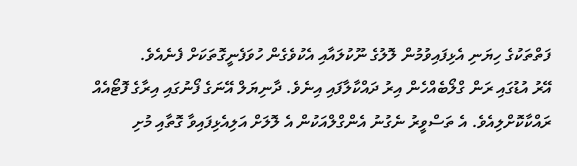ފަތްތަކުގެ ހިޔަނި އެޅިފައިވުމުން ލޮލުގެ ނޫކުލައާއި އެކުވެގެން ހުވަފެނީގޮތަކަށް ފެނެއެވެ.
އޭރު އުޑުގައި ރަން ގްލޯބެއްހެން އިރު ދައްކާލާފައި އިނެވެ. ދާނިޔަލް އޭނަގެ ފޯނުގައި އިރާގެ ފޮޓޯއެއް ރައްކާކޮށްލިއެވެ. އެ ތަސްވީރު ނެގުނު އެންގްލްއަކުން އެ ލޮލަށް އަލިއެޅިފައިވާ ގޮތާއި މުށި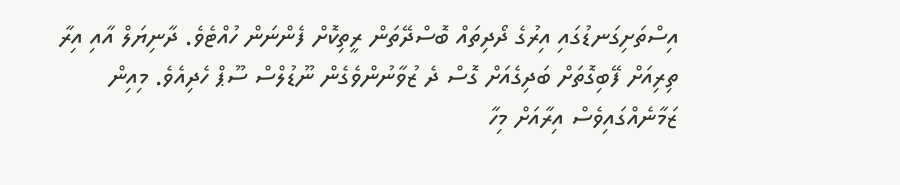އިސްތަށިގަނޑުގައި އިރުގެ ދޯދިތައް ބޮސްދޭތަން ރީތިކޮށް ފެންނަން ހުއްޓެވެ. ދާނިޔަލް އާއި އިރާ ތިރިއަށް ފޭބިގޮތަށް ބަދިގެއަށް ގޮސް ދެ ޒުވާނުންވެގެން ނޫޑުލްސް ސޫޕް ހެދިއެވެ. މިއިން ޒަމާނެއްގައިވެސް އިރާއަށް މިހާ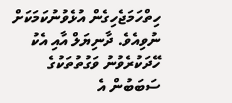ހިތްހަމަޖެހިގެން އުޅެވުނުކަމަކަށް ނުވިއެވެ. ދާނިޔަލް އާއި އެކު ހޭދަކުރެވުނު ވަގުތުތަކުގެ ސަބަބުން އެ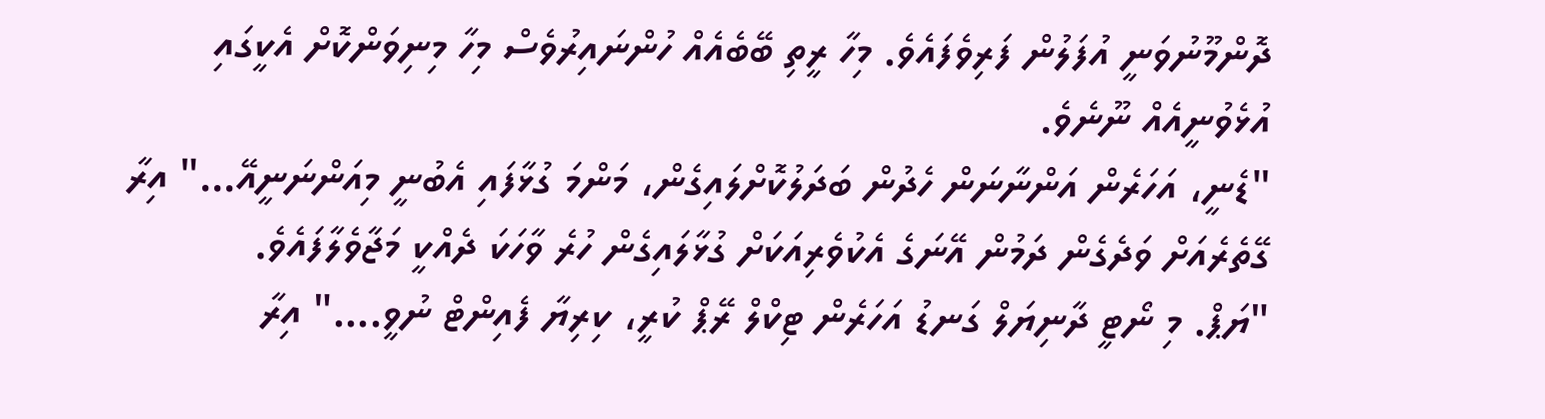ދޮންމޫނުވަނީ އުފަލުން ފަރިވެފައެވެ. މިހާ ރީތި ބޭބެއެއް ހުންނައިރުވެސް މިހާ މިނިވަންކޮށް އެކީގައި އުޅެވުނީއެއް ނޫނެވެ.
"ޑެނީ، އަހަރެން އަންނާނަން ހެދުން ބަދަލުކޮށްލައިގެން، މަންމަ ގުޅާފައި އެބުނީ މިއަންނަނީއޭ..." އިރާ ގޭތެރެއަށް ވަދެގެން ދަމުން އޭނަގެ އެކުވެރިއަކަށް ގުޅާލައިގެން ހުރެ ވާހަކަ ދެއްކީ މަޖާވެލާފައެވެ.
"ޔަޕް. މި ނޯޓީ ދާނިޔަލް ގަނޑު އަހަރެން ޓިކްލް ރޭޕް ކުރީ، ކިރިޔާ ފެއިންޓް ނުވީ...." އިރާ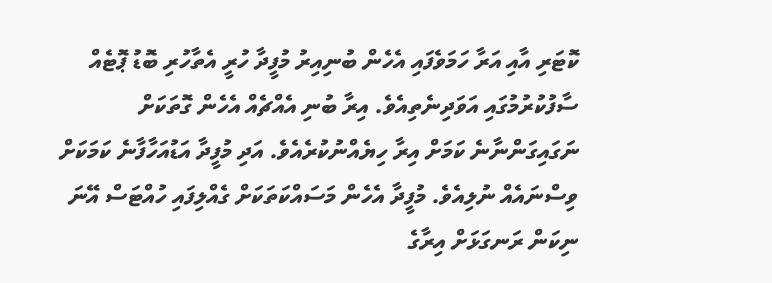ކޮޓަރި އާއި އަރާ ހަމަވެފައި އެހެން ބުނިއިރު މުފީދާ ހުރީ އެތާހުރި ބޮޑު ޕޮޓެއް ސާފުކުރުމުގައި އަވަދިނެތިއެވެ. އިރާ ބުނި އެއްޗެއް އެހެން ގޮތަކަށް ނަގައިގަންނާނެ ކަމަށް އިރާ ހިޔެއްނުކުރެއެވެ. އަދި މުފީދާ އަޑުއަހާފާނެ ކަމަކަށް ވިސްނައެއް ނުލިއެވެ. މުފީދާ އެހެން މަސައްކަތަކަށް ގެއްލިފައި ހުއްޓަސް އޭނަ ނިކަން ރަނގަޅަށް އިރާގެ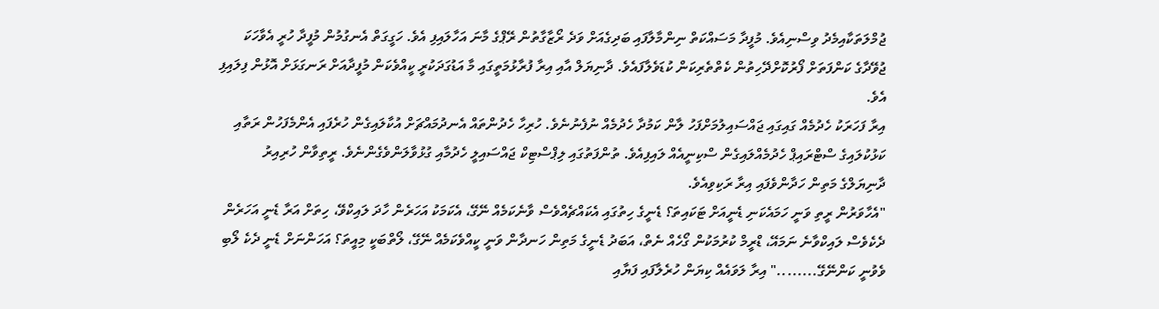ޖުމްލަތަކާއިމެދު ވިސްނިއެވެ. މުފީދާ މަސައްކަތް ނިންމާލާފައި ބަދިގެއަށް ވަދެ ރޯޒާގާތުން ރޭޕްގެ މާނަ އަހާލައިފި އެވެ. ހަގީގަތް އެނގުމުން މުފީދާ ހުރީ އެވާހަކަ ޖުވޭދާގެ ކަންފަތަށް ފޯރުކޮށްދޭހިތުން ކެތްތެރިކަން ކުޑަވެލާފައެވެ. ދާނިޔަލް އާއި އިރާ ފުރާޅުމަތީގައި މާ އަޑުގަދަކުރީ ކީއްވެކަން މުފީދާއަށް ރަނގަޅަށް އޮޅުން ފިލައިފި އެވެ.
އިރާ ފަހަރަކު ހެދުމެއް ގައިގައި ޖައްސައިލުމަށްފަހު ލާން ކަމުދާ ހެދުމެއް ނުފެނުނެވެ. ހުރިހާ ހެދުންތައް އެނދުމައްޗަށް އުކާލައިގެން ހުރެފައި އެންމެފަހުން ރަތާއި ކަޅުކުލައިގެ ސްޓްރައިޕް ހެދުމެއްލައިގެން ސްކިނީއެއް ލައިފިއެވެ. ތުންފަތުގައި ލިޕްސްޓިކް ޖައްސައިލީ ހެދުމާއި ގުޅުވާލަންވެގެންނެވެ. ރީތިވާން ހުރިއިރު ދާނިޔަލްގެ މަތިން ހަދާންވެފައި އިރާ ރަކިވިއެވެ.
"އެހާވަރުން ރީތި ވަނީ ހަމައެކަނި ޑެނީއަށް ޓަކައިތަ؟ ޑެނީގެ ހިތުގައި އެކައްޗެއްވެސް ވާނެކަމެއް ނޭގޭ، އެކަމަކު އަހަރެން ހާދަ ލައިކްވޭ، ހިތަށް އަރާ ޑެނީ އަހަރެން ދެކެވެސް ލައިކްވާނެ ނަމައޭ، ޑްރީމް ކުރުމަކުން ގޯހެއް ނެތް، އަބަދު ޑެނީގެ މަތިން ހަނދާން ވަނީ ކީއްވެކަމެއް ނޭގޭ، ލޯތްބަކީ މިއީތަ؟ އަހަންނަށް ޑެނީ ދެކެ ލޯބި ވެވުނީ ކަންނޭގޭ........" އިރާ ލަވައެއް ކިޔަން ހުރެލާފައި ފަޔާއި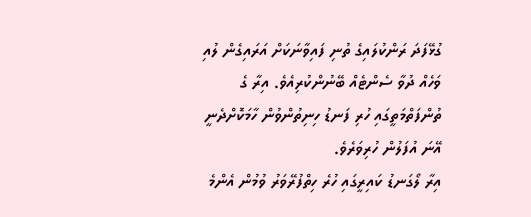ގުޅޭފަދަ ރަންކުލައިގެ ތުނި ފައިވާނަކަށް އަރައިގެން ލުއި ވަހެއް ދުވާ ސެންޓެއް ބޭނުންކުރިއެވެ. އިރާ ގެ ތުންފަތްމަތީގައި ހުރި ފަނޑު ހިނިތުންވުން ހާމަކޮށްދެނީ އޭނަ އުފަލުން ހުރިވަރެވެ.
އިރާ ލޯގަނޑު ކައިރީގައި ހުރެ ހިތްފުރޭވަރު ވުމުން އެންމެ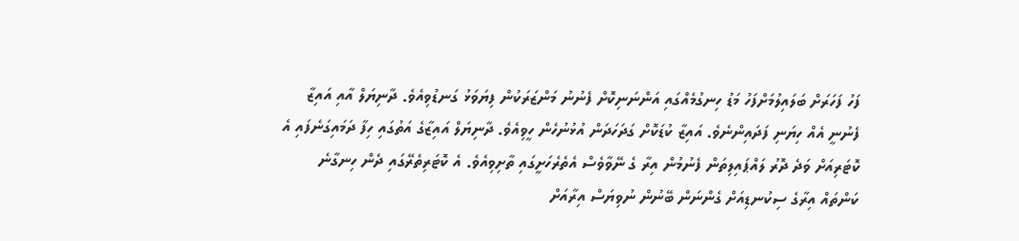ފަހު ފަހަރަށް ބަލައިލުމަށްފަހު މަޑު ހިނގުމެއްގައި އަންނަނިކޮށް ފެނުނު މަންޒަރަކުން ފިޔަވަޅު ގަނޑުވިއެވެ. ދާނިޔަލް އާއި އައިޒާ ފެނުނީ އެއް ހިޔަނި ފަދައިންނެވެ. އައިޒާ ކުޑަކޮށް ގަދަހަދަން އުޅުނުހެން ހީވިއެވެ. ދާނިޔަލް އައިޒާގެ އަތުގައި ހިފާ ދަމައިގަނެފައި އެ ކޮޓަރިއަށް ވަދެ ދޮރު ލައްޕައިލިތަން ފެނުމުން އިރާ ގެ ނޭވާވެސް އެތެރެހަށީގައި ތާށިވިއެވެ. އެ ކޮޓަރިތެރޭގައި ދެން ހިނގާނެ ކަންތައް އިރާގެ ސިކުނޑިއަށް ގެންނަން ބޭނުން ނުވިޔަސް އިރާއަށް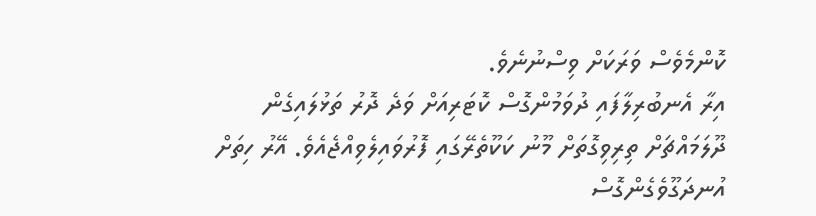ކޮންމެވެސް ވަރަކަށް ވިސްނުނެވެ.
އިރާ އެނބުރިލާފައި ދުވަމުންގޮސް ކޮޓަރިއަށް ވަދެ ދޮރު ތަޅުލައިގެން ދޫލަމައްޗަށް ތިރިވިގޮތަށް މޫނު ކަކޫތެރޭގައި ފޮރުވައިލެވިއްޖެއެވެ. އޭރު ހިތަށް އުނދަގޫވެގެންގޮސް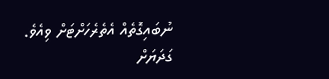ނުބައިގޮތެއް އެތެރެހަށްޓަށް ވިއެވެ. ގަދަޔަށް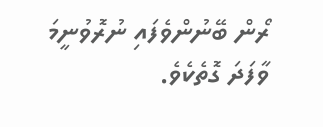ރޯން ބޭނުންވެފައި ނުރޮވުނީމަ ވާފަދަ ގޮތެކެވެ.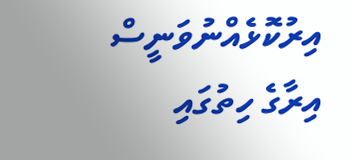އިރުކޮޅެއްނުވަނީސް އިރާގެ ހިތުގައި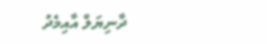ދާނިޔަލް އާއިމެދު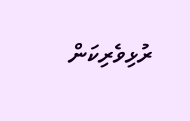ރުޅިވެރިކަން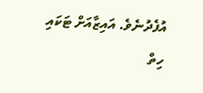އުފެދުނެވެ. އައިޒާއަށް ޓަކައި ހިތް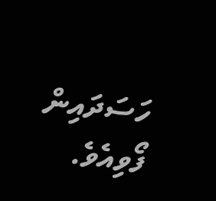ހަސަދައިން ފޯވިއެވެ.